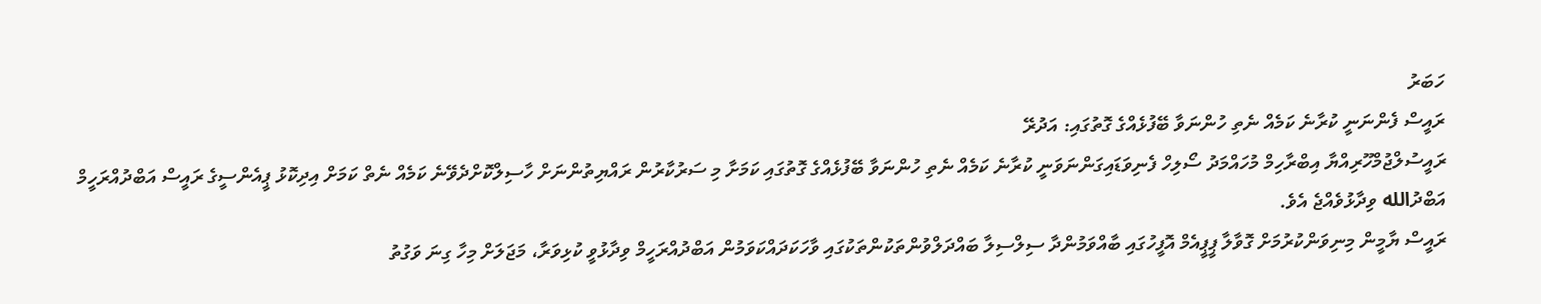ހަބަރު
ރައީސް ފެންނަނީ ކުރާނެ ކަމެއް ނެތި ހުންނަވާ ބޭފުޅެއްގެ ގޮތުގައި: އަދުރޭ
ރައީސުލްޖުމްހޫރިއްޔާ އިބްރާހިމް މުހައްމަދު ސޯލިހް ފެނިވަޑައިގަންނަވަނީ ކުރާނެ ކަމެއް ނެތި ހުންނަވާ ބޭފުޅެއްގެ ގޮތުގައި ކަމަށާ މި ސަރުކާރުން ރައްޔިތުންނަށް ހާސިލްކޮށްދެވޭނެ ކަމެއް ނެތް ކަމަށް އިދިކޮޅު ޕީއެންސީގެ ރައީސް އަބްދުއްރަހީމް އަބްދުالله ވިދާޅުވެއްޖެ އެވެ.
ރައީސް ޔާމީން މިނިވަންކުރުމަށް ގޮވާލާ ޕީޕީއެމް އޮފީހުގައި ބާއްވަމުންދާ ސިލްސިލާ ބައްދަލްވުންތަކުންތަކުގައި ވާހަކަދައްކަވަމުން އަބްދުއްރަހީމް ވިދާޅުވީ ކުޅިވަރާ، މަޖަލަށް މިހާ ގިނަ ވަގުތު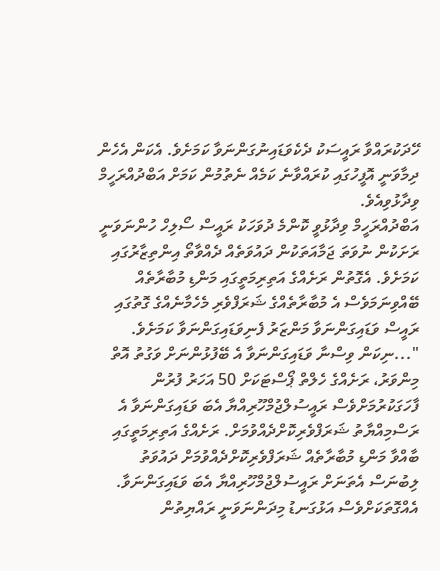ހޭދަކުރައްވާ ރައީސަކު ދެކެވަޑައިނުގަންނަވާ ކަމަށެވެ. އެކަން އެހެން ދިމާވަނީ އޮފީހުގައި ކުރައްވާނެ ކަމެއް ނެތުމުން ކަމަށް އަބްދުއްރަހީމް ވިދާޅުވިއެވެ.
އަބްދުއްރަހީމް ވިދާޅުވީ ކޮންމެ ދުވަހަކު ރައީސް ސޯލިހް ހުންނަވަނީ ރަށަކުން ނުވަތަ ޖަމާއަތަކުން ދައުވަތެއް ދެއްވާތޯ އިންތިޒާރުގައި ކަމަށެވެ. އެގޮތުން ރަށެއްގެ އަތިރިމަތީގައި މަންޑި މުބާރާތެއް ބޭއްވިނަމަވެސް އެ މުބާރާތެއްގެ ޝަރަފްވެރި މެހެމާނެއްގެ ގޮތުގައި ރައީސް ވަޑައިގަންނަވާ މަންޒަރު ފެނިވަޑައިގަންނަވާ ކަމަށެވެ.
"...ނިކަން ވިސްނާ ވަޑައިގަންނަވާ އެ ބޭފުޅުންނަށް ވަގުތު އޮތް މިންވަރު، ރަށެއްގެ ހެލްތް ޕޯސްޓަކަށް 50 އަހަރު ފުރުން ފާހަގަކުރުމަށްވެސް ރައީސުލްޖުމްހޫރިއްޔާ އެބަ ވަޑައިގަންނަވާ އެ ރަސްމިއްޔާތު ޝަރަފްވެރިކޮށްދެއްވުމަށް. ރަށެއްގެ އަތިރިމަތީގައި ބާއްވާ މަންޑި މުބާރާތެއް ޝަރަފްވެރިކޮށްދެއްވުމަށް ދައުވަތު ލިބުނަސް އެތަނަށް ރައީސުލްޖުމްހޫރިއްޔާ އެބަ ވަޑައިގަންނަވާ. އެއްގޮތަކަށްވެސް އަޅުގަނޑު މިދަންނަވަނީ ރައްޔިތުން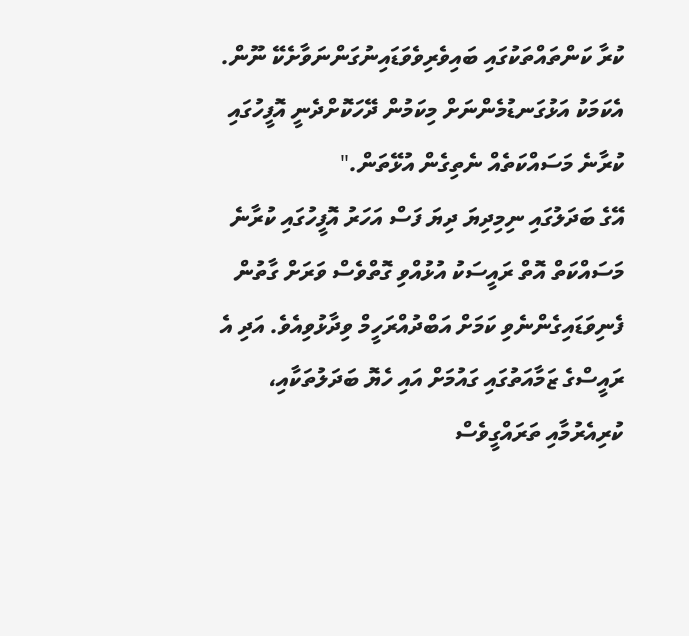ކުރާ ކަންތައްތަކުގައި ބައިވެރިވެވަޑައިނުގަންނަވާށެކޭ ނޫން. އެކަމަކު އަޅުގަނޑުމެންނަށް މިކަމުން ދޭހަކޮށްދެނީ އޮފީހުގައި ކުރާނެ މަސައްކަތެއް ނެތިގެން އުޅޭތަން."
އޭގެ ބަދަލުގައި ނިމިދިޔަ ދިޔަ ފަސް އަހަރު އޮފީހުގައި ކުރާނެ މަސައްކަތް އޮތް ރައީސަކު އުޅުއްވި ގޮތްވެސް ވަރަށް ގާތުން ފެނިވަޑައިގެންނެވި ކަމަށް އަބްދުއްރަހީމް ވިދާޅުވިއެވެ. އަދި އެ ރައީސްގެ ޒަމާއަތުގައި ގައުމަށް އައި ހެޔޮ ބަދަލުތަކާއި، ކުރިއެރުމާއި ތަރައްގީވެސް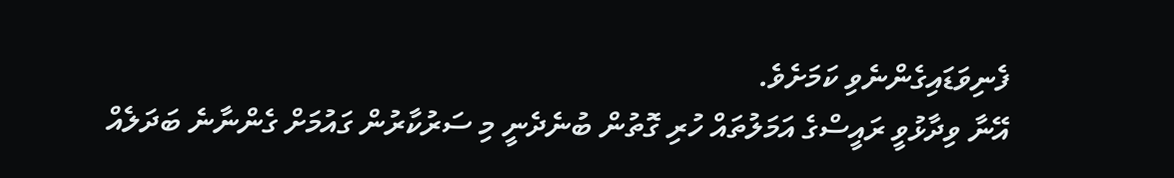ފެނިވަޑައިގެންނެވި ކަމަށެވެ.
އޭނާ ވިދާޅުވީ ރައީސްގެ އަމަލުތައް ހުރި ގޮތުން ބުނެދެނީ މި ސަރުކާރުން ގައުމަށް ގެންނާނެ ބަދަލެއް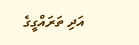އަދި ތަރައްގީގެ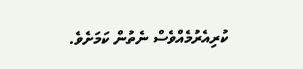ކުރިއެރުމެއްވެސް ނެތުން ކަމަށެވެ.